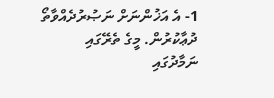1- އެ އަޚުންނަށް ނަޞުރުދެއްވާތޯ ދުޢާކުރުން. މީގެ ތެރޭގައި ނަމާދުގައި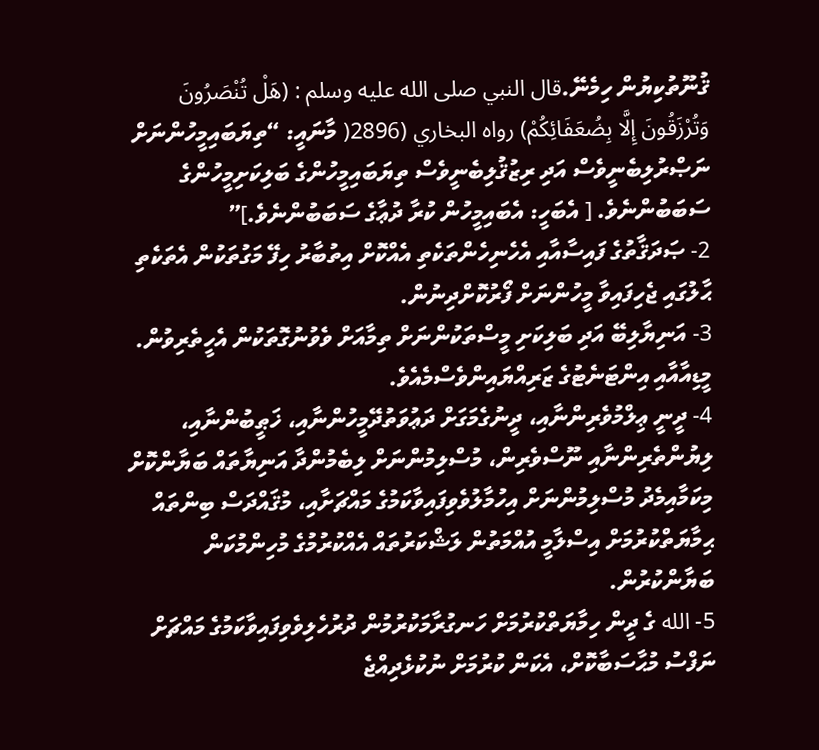ޤުނޫތުކިޔުން ހިމެނޭ.قال النبي صلى الله عليه وسلم : (هَلْ تُنْصَرُونَ وَتُرْزَقُونَ إِلَّا بِضُعَفَائِكُمْ) رواه البخاري (2896( މާނައީ: “ތިޔަބައިމީހުންނަށް ނަޞްރުލިބެނީވެސް އަދި ރިޒުޤުލިބެނީވެސް ތިޔަބައިމީހުންގެ ބަލިކަށިމީހުންގެ ސަބަބުންނެވެ. [ އެބަހީ: އެބައިމީހުން ކުރާ ދުޢާގެ ސަބަބުންނެވެ.]”
2- ޞަދަޤާތުގެ ފައިސާއާއި އެހެނިހެންތަކެތި އެއްކޮށް އިތުބާރު ހިފޭ މަގުތަކުން އެތަކެތި ޙާލުގައި ޖެހިފައިވާ މީހުންނަށް ފޯރުކޮށްދިނުން.
3- އަނިޔާލިބޭ އަދި ބަލިކަށި މީސްތަކުންނަށް ތިމާއަށް ވެވުނުގޮތަކުން އެހީތެރިވުން. މީޑިއާއާއި އިންޓަނެޓުގެ ޒަރިއްޔައިންވެސްމެއެވެ.
4- ދީނީ ޢިލްމުވެރިންނާއި، ދީނުގެމަގަށް ދަޢުވަތުދޭމީހުންނާއި، ޚަޠީބުންނާއި، ލިޔުންތެރިންނާއި ނޫސްވެރިން، މުސްލިމުންނަށް ލިބެމުންދާ އަނިޔާތައް ބަޔާންކޮށް މިކަމާއިމެދު މުސްލިމުންނަށް އިހުމާލުވެވިފައިވާކަމުގެ މައްޗަށާއި، މުޤައްދަސް ބިންތައް ޙިމާޔަތްކުރުމަށް އިސްލާމީ އުއްމަތުން ލަޝްކަރުތައް އެއްކުރުމުގެ މުހިންމުކަން ބަޔާންކުރުން.
5- الله ގެ ދީން ހިމާޔަތްކުރުމަށް ހަނގުރާމަކުރުމުން ދުރުހެލިވެވިފައިވާކަމުގެ މައްޗަށް ނަފްސު މުޙާސަބާކޮށް، އެކަން ކުރުމަށް ނުކުޅެދިއްޖެ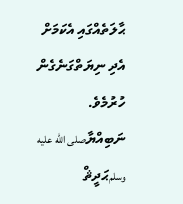ޙާލަތެއްގައި އެކަމަށް އެދި ނިޔަތްގަނެގެން ހުރުމެވެ. ނަބިއްޔާصلى الله عليه وسلمޙަދީޘް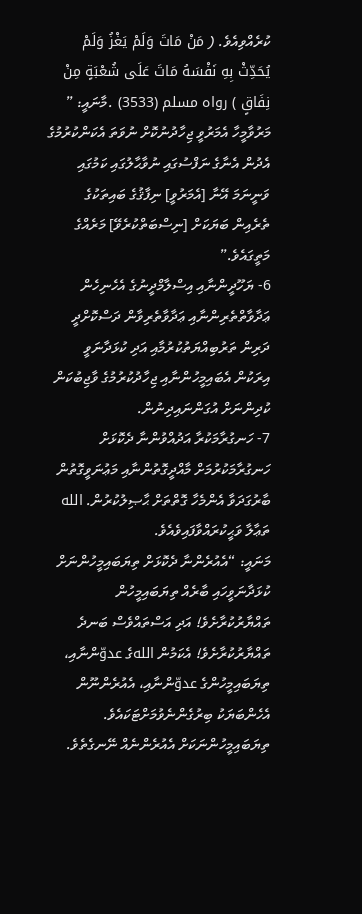ކުރެއްވިއެވެ. ( مَنْ مَاتَ وَلَمْ يَغْزُ وَلَمْ يُحَدِّثْ بِهِ نَفْسَهُ مَاتَ عَلَى شُعْبَةٍ مِنْ نِفَاقٍ ) رواه مسلم (3533) .މާނައީ: ” މަރުވާމީހާ އެމަރުވީ ޖިހާދުނުކޮށް ނުވަތަ އެކަންކުރުމުގެ އެދުން އެނާގެ ނަފްސުގައި ނުވާޙާލުގައި ކަމުގައި ވަނީނަމަ އޭނާ [އެމަރުވީ] ނިފާޤުގެ ބައިތަކުގެ ތެރެއިން ބަޔަކަށް [ނިސްބަތްކުރެވޭ] މަރެއްގެ މަތީގައެވެ.”
6- ޔަހޫދީންނާއި އިސްލާމްދީނުގެ އެހެނިހެން ޢަދާވާތްތެރިންނާއި ޢަދާވާތެރިވާން ދަސްކޮށްދީ ދަރިން ތަރުބިއްޔަތުކުރުމާއި އަދި ކުޅަދާނަވީ އިރަކުން އެބައިމީހުންނާއި ޖިހާދުކުރުމުގެ ވާޖިބުކަން ކުދިންނަށް އުގަންނައިދިނުން.
7- ހަނގުރާމަކުރާ އަދުއްވުންނާ ދެކޮޅަށް ހަނގުރާމަކުރުމަށް މާއްދީގޮތުންނާއި މަޢުނަވީގޮތުން ބާރުގަދަވާ އެންމެހާ ގޮތްތަށް ޙާޞިލުކުރުން. الله ތަޢާލާ ވަޙީކުރައްވާފައިވެއެވެ.
މަނައީ: “އެއުރެންނާ ދެކޮޅަށް ތިޔަބައިމީހުންނަށް ކުޅަދާނަވީހައި ބާރެއް ތިޔަބައިމީހުން ތައްޔާރުކުރާށެވެ! އަދި އަސްތައްވެސް ބަނދެ ތައްޔާރުކުރާށެވެ! އެކަމުން اللهގެ عدوّންނާއި، ތިޔަބައިމީހުންގެ عدوّންނާއި، އެއުރެންނޫން އެހެންބަޔަކު ބިރުގެންނެވުމަށްޓަކައެވެ. ތިޔަބައިމީހުންނަކަށް އެއުރެންނެއް ނޭނގެތެވެ.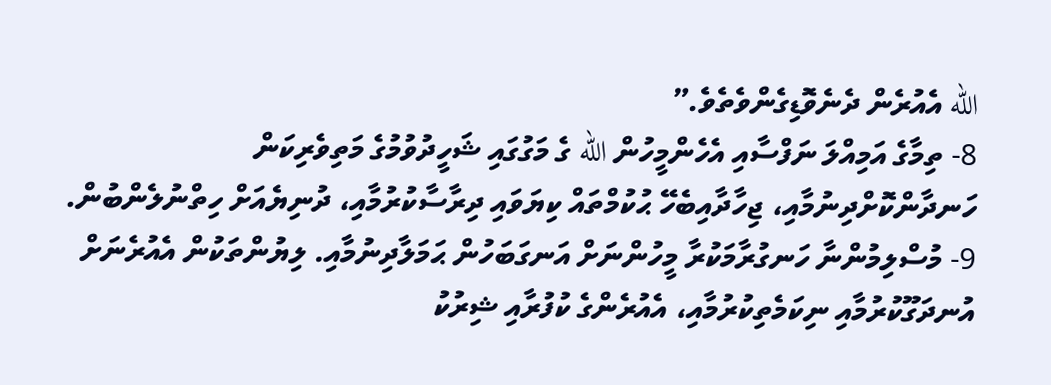الله އެއުރެން ދެނެވޮޑިގެންވެތެވެ.”
8- ތިމާގެ އަމިއްލަ ނަފްސާއި އެހެންމީހުން الله ގެ މަގުގައި ޝަހީދުވުމުގެ މަތިވެރިކަން ހަނދާންކޮށްދިނުމާއި، ޖިހާދާއިބެހޭ ޙުކުމްތައް ކިޔަވައި ދިރާސާކުރުމާއި، ދުނިޔެއަށް ހިތްނުލެންބުން.
9- މުސްލިމުންނާ ހަނގުރާމަކުރާ މީހުންނަށް އަނގަބަހުން ޙަމަލާދިނުމާއި. ލިޔުންތަކުން އެއުރެނަށް އުނދަގޫކުރުމާއި ނިކަމެތިކުރުމާއި، އެއުރެންގެ ކުފުރާއި ޝިރުކު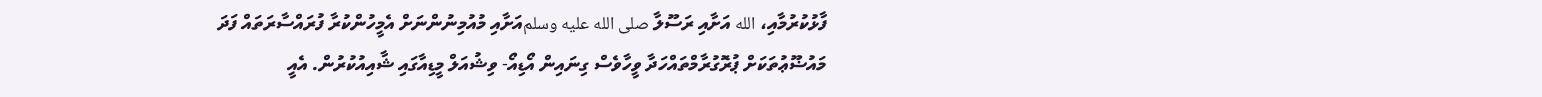ފާޅުކުރުމާއި، الله އަށާއި ރަސޫލާ صلى الله عليه وسلمއަށާއި މުއުމިނުންނަށް އެމީހުންކުރާ ފުރައްސާރަތައް ފަދަ މައުޟޫޢުތަކަށް ޕުރޮގުރާމްތައްހަދާ ވީހާވެސް ގިނައިން އޯޑިއޯ- ވިޝުއަލް މީޑިއާގައި ޝާއިއުކުރުން. އެއީ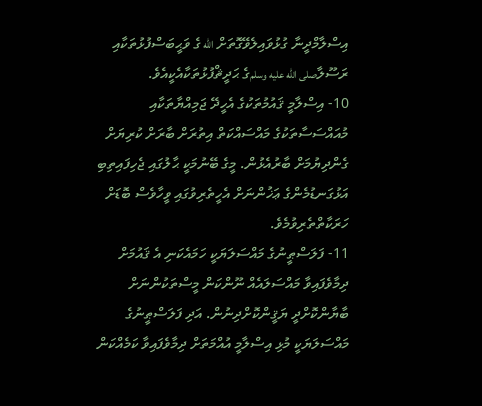އިސްލާމްދީނާ ގުޅުވައިލެވޭގޮތަށް الله ގެ ވަޙީބަސްފުޅުތަކާއި ރަސޫލާصلى الله عليه وسلمގެ ޙަދީޘްފުޅުތަކާއެކީއެވެ.
10- އިސްލާމީ ޤައުމުތަކުގެ އެހީދޭ ޖަމިއްޔާތަކާއި މުއައްސަސާތަކުގެ މައްސައްކަތް އިތުރަށް ބާރަށް ކުރިޔަށް ގެންދިޔުމަށް ބާރުއެޅުން. މީގެ ބޭނުމަކީ ޙާލުގައި ޖެހިފައިތިބި އަޅުގަނޑުމެންގެ ޢަޚުންނަށް އެހީތެރިވުގައި ވީހާވެސް ބޮޑަށް ހަރަކާތްތެރިވުމެވެ.
11- ފަލަސްޠީނުގެ މައްސަލަޔަކީ ހަމައެކަނި އެ ޤައުމަށް ދިމާވެފައިވާ މައްސަލައެއް ނޫންކަން މީސްތަކުންނަށް ބާޔާންކޮށްދީ ޔަޤީންކޮށްދިނުން. އަދި ފަލަސްޠީނުގެ މައްސަލަޔަކީ މުޅި އިސްލާމީ އުއްމަތަށް ދިމާވެފައިވާ ކަމެއްކަން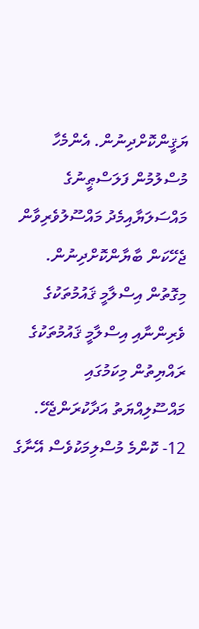ޔަޤީންކޮށްދިނުން. އެންމެހާ މުސްލުމުން ފަލަސްޠީނުގެ މައްސަލަޔާއިމެދު މައްސޫލުވެރިވާން ޖެހޭކަން ބާޔާންކޮށްދިނުން. މިގޮތުން އިސްލާމީ ޤައުމުތަކުގެ ވެރިންނާއި އިސްލާމީ ޤައުމުތަކުގެ ރައްޔިތުން މިކަމުގައި މައްސޫލިއްޔަތު އަދާކުރަންޖެހޭ.
12- ކޮންމެ މުސްލިމަކުވެސް އޭނާގެ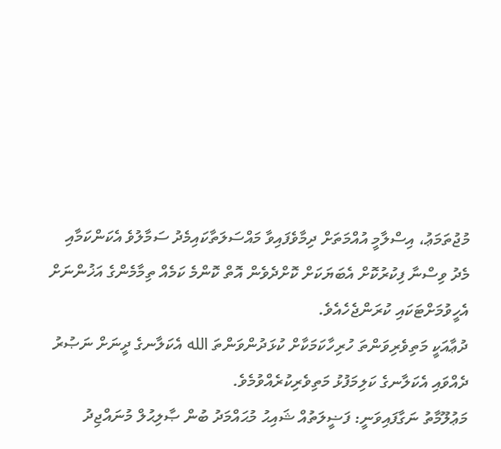މުޖުތަމަޢު، އިސްލާމީ އުއްމަތަށް ދިމާވެފައިވާ މައްސަލަތާކައިމެދު ސަމާލުވެ އެކަންކަމާއި މެދު ވިސްނާ ފިކުރުކޮށް އެބަޔަކަށް ކޮށްދެވެން އޮތް ކޮންމެ ކަމެއް ތިމާމެންގެ އަޚުންނަށް އެހީވުމަށްޓަކައި ކުރަންޖެހެއެވެ.
ދުޢާއަކީ މަތިވެރިވަންތަ ހުރިހާކަމަކާށް ކުޅަދުންވަންތަ الله އެކަލާނގެ ދީނަށް ނަޞުރު ދެއްވައި އެކަލާނގެ ކަލިމަފުޅު މަތިވެރިކުރެއްވުމެވެ.
މަޢުލޫމާތު ނަގާފައިވަނީ: ފަޟީލަތުއް ޝައިޙު މުޙައްމަދު ބުން ޞާލިޙުލް މުނައްޖިދު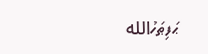ޙަފިޠަހުالله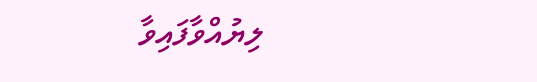ލިޔުއްވާފައިވާ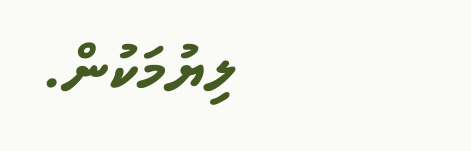ލިޔުމަކުން.